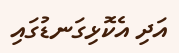އަދި އެކޮޅިގަނޑުގައި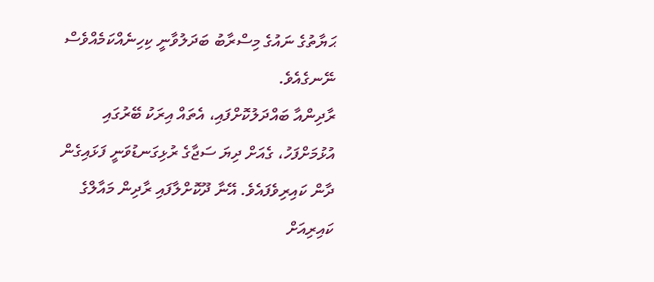ޙަޔާތުގެ ނައުގެ މިސްރާބު ބަދަލުވާނީ ކިހިނެއްކަމެއްވެސް ނޭނގެއެވެ.
ރާދިންއާ ބައްދަލުކޮށްފައި، އެތައް އިރަކު ބޭރުގައި އުޅުމަށްފަހު، ގެއަށް ދިޔަ ސަޖާގެ ރުޅިގަނޑުވަނީ ފަޅައިގެން ދާން ކައިރިވެފައެވެ. އޭނާ ދޫކޮށްލާފައި ރާދިން މައާލްގެ ކައިރިއަށް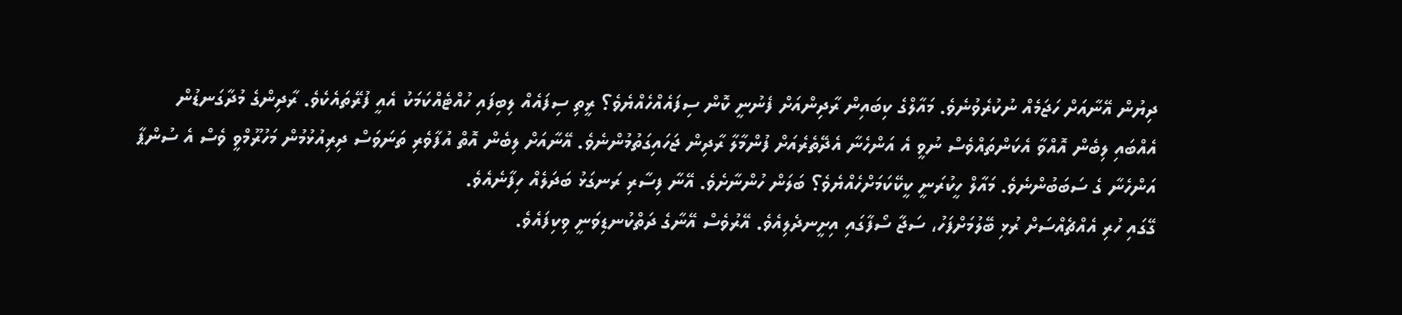ދިޔުން އޭނާއަށް ހަޖަމެއް ނުކުރެވުނެވެ. މައާލްގެ ކިބައިން ރާދިންއަށް ފެނުނީ ކޮން ސިފައެއްހެއްޔެވެ؟ ރީތި ސިފައެއް ލިބިފައި ހުއްޓެއްކަމަކު އެއީ ފުރޭތައެކެވެ. ރާދިންގެ މުދާގަނޑުން އެއްބައި ލިބެން އޮއްވާ އެކަންތައްވެސް ނުވީ އެ އަންހެނާ އެދޭތެރެއަށް ފުންމާލާ ރާދިން ޖަހައިގަތުމުންނެވެ. އޭނާއަށް ލިބެން އޮތް އުފާވެރި ތަނަވަސް ދިރިއުޅުމުން މަހުރޫމްވީ ވެސް އެ ސުންޕާ އަންހެނާ ގެ ސަބަބުންނެވެ. މައާލް ހީކުރަނީ ކީކޭކަމަށްހެއްޔެވެ؟ ބަލަން ހުންނާށެވެ. އޭނާ ފިސާރި ރަނގަޅު ބަދަލެއް ހިފާނެއެވެ.
ގޭގައި ހުރި އެއްޗެއްސަށް ރުޅި ބޭލުމަށްފަހު، ސަޖާ ސޯފާގައި އިށީނދެލިއެވެ. އޭރުވެސް އޭނާގެ ދަތްކުނޑިވަނީ ވިކިފައެވެ.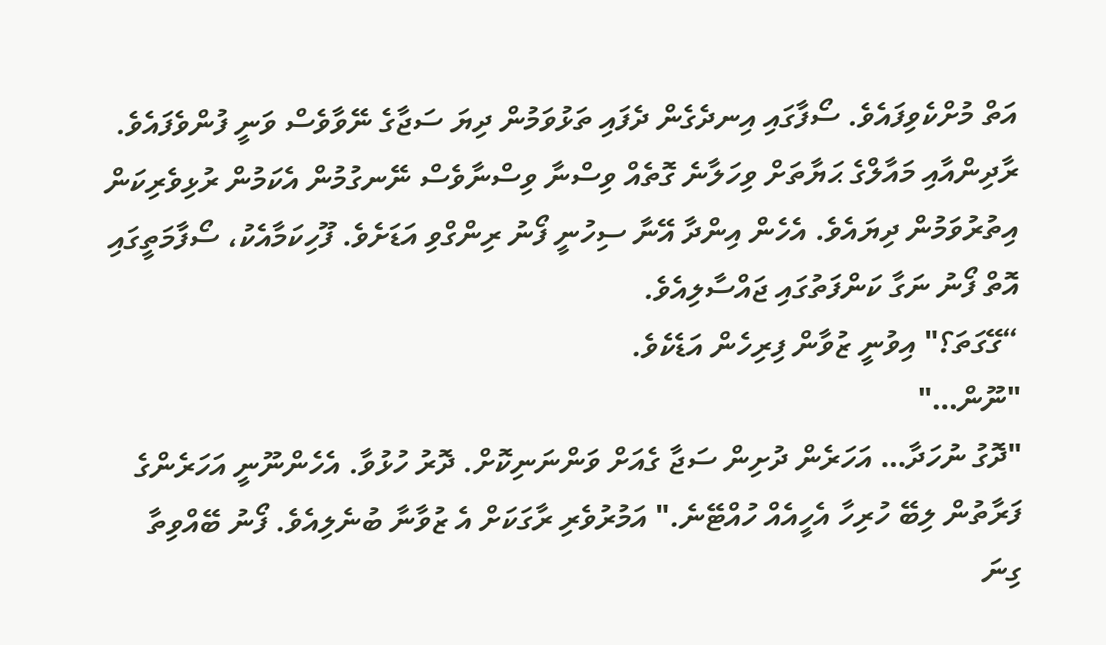އަތް މުށްކެވިފައެވެ. ސޯފާގައި އިނދެގެން ދެފައި ތަޅުވަމުން ދިޔަ ސަޖާގެ ނޭވާވެސް ވަނީ ފުންވެފައެވެ. ރާދިންއާއި މައާލްގެ ޙަޔާތަށް ވިހަލާނެ ގޮތެއް ވިސްނާ ވިސްނާވެސް ނޭނގުމުން އެކަމުން ރުޅިވެރިކަން އިތުރުވަމުން ދިޔައެވެ. އެހެން އިންދާ އޭނާ ސިހުނީ ފޯނު ރިންގްވި އަޑަށެވެ. ފޫހިކަމާއެކު، ސޯފާމަތީގައި އޮތް ފޯނު ނަގާ ކަންފަތުގައި ޖައްސާލިއެވެ.
“ގޭގަތަ؟" އިވުނީ ޒުވާން ފިރިހެން އަޑެކެވެ.
"ނޫން…"
"ދޮގު ނުހަދާ… އަހަރެން ދުށިން ސަޖާ ގެއަށް ވަންނަނިކޮށް. ދޮރު ހުޅުވާ. އެހެންނޫނީ އަހަރެންގެ ފަރާތުން ލިބޭ ހުރިހާ އެހީއެއް ހުއްޓޭނެ." އަމުރުވެރި ރާގަކަށް އެ ޒުވާނާ ބުނެލިއެވެ. ފޯނު ބޭއްވިތާ ގިނަ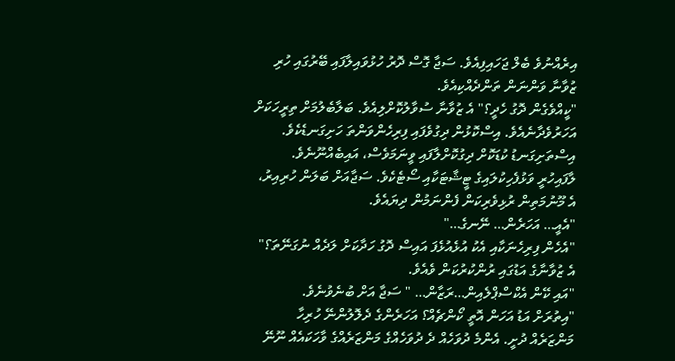އިރެއްނުވެ ބެލް ޖަހައިފިއެވެ. ސަޖާ ގޮސް ދޮރު ހުޅުވައިލާފައި ބޭރުގައި ހުރި ޒުވާނާ ވަންނަން ތަންދެއްކިއެވެ.
"ކީއްވެގެން ދޮގު ހެދީ؟" އެ ޒުވާނާ ސުވާލުކޮށްލިއެވެ. ބަލާބެލުމަށް ތިރީހަކަށް އަހަރުވެދާނެއެވެ. އިސްކޮޅުން ދިގުވެފައި ފިރިހެންވަންތަ ހަށިގަނޑެކެވެ. އިސްތަށިގަނޑު ކުޑަކޮށް ދިގުކޮށްލާފައި ވީނަމަވެސް، އައިބެއްނޫނެވެ. ލާފައިހުރީ ވަޅުފެހިކުލައިގެ ޓީޝާޓަކާއި ސޯޓެކެވެ. ސަޖާއަށް ބަލަން ހުރިއިރު، އެ މޫނުމަތިން ރުޅިވެރިކަން ފެންނަމުން ދިޔައެވެ.
"އެއީ… އަހަރެން… ނޭނގެ…"
"އެހެން ފިރިހެނަކާއި އެކު އުޅެއުޅެފަ އައިސް ދޮގު ހަދާކަށް ލަދެއް ނުގަނޭތަ؟" އެ ޒުވާނާގެ އަޑުގައި ރުންކުރުކަން ވެއެވެ.
"އައި ކޭން އެކްސްޕްލެއިން…ރަޒާން… " ސަޖާ އަށް ބުނެވުނެވެ.
"އިތުރަށް އަޑު އަހަން އޮތީ ކޯންޗެއް؟ އަހަރެންގެ ދެލޮލުންނޭ ހުރިހާ މަންޒަރެއް ދުށީ. އެންމެ ދުވަހެއް ދެ ދުވަހެއްގެ މަންޒަރެއްގެ ވާހަކައެއް ނޫނޭ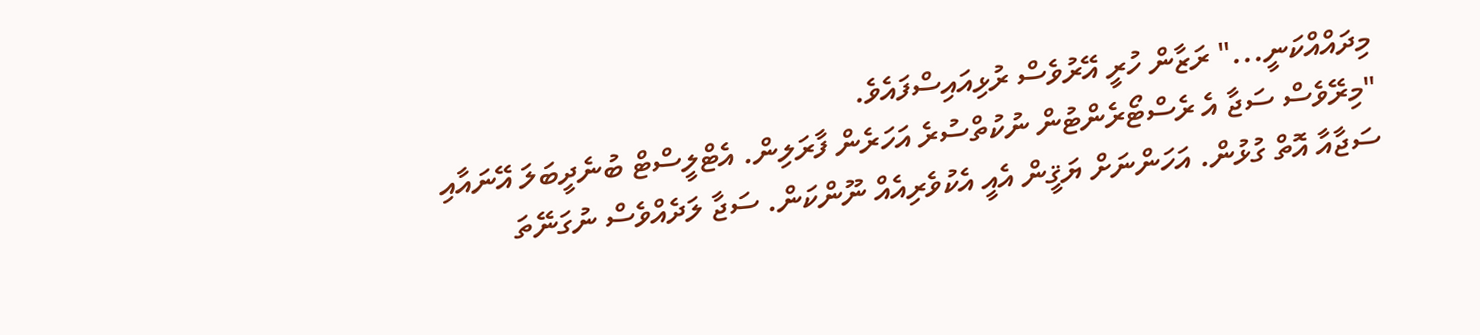މިދައްއްކަނީ..." ރަޒާން ހުރީ އޭރުވެސް ރުޅިއައިސްފައެވެ.
"މިރޭވެސް ސަޖާ އެ ރެސްޓޯރެންޓުން ނުކުތްސުރެ އަހަރެން ފާރަލިން. އެޓްލީސްޓް ބުނެދީބަލަ އޭނައާއި ސަޖާއާ އޮތް ގުޅުން. އަހަންނަށް ޔަޤީން އެއީ އެކުވެރިއެއް ނޫންކަން. ސަޖާ ލަދެއްވެސް ނުގަނޭތަ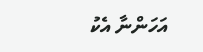އަހަންނާ އެކު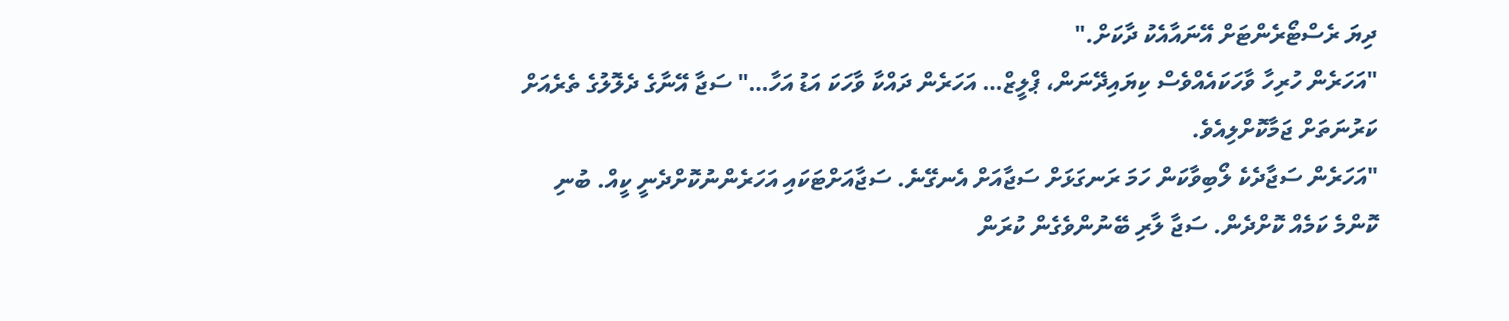ދިޔަ ރެސްޓޯރެންޓަށް އޭނައާއެކު ދާކަށް."
"އަހަރެން ހުރިހާ ވާހަކައެއްވެސް ކިޔައިދޭނަން، ޕްލީޒް… އަހަރެން ދައްކާ ވާހަކަ އަޑު އަހާ…" ސަޖާ އޭނާގެ ދެލޮލުގެ ތެރެއަށް ކަރުނަތަށް ޖަމާކޮށްލިއެވެ.
"އަހަރެން ސަޖާދެކެ ލޯބިވާކަން ހަމަ ރަނގަޅަށް ސަޖާއަށް އެނގޭނެ. ސަޖާއަށްޓަކައި އަހަރެންނުކޮށްދެނީ ކީއް. ބުނި ކޮންމެ ކަމެއް ކޮށްދެން. ސަޖާ ލާރި ބޭނުންވެގެން ކުރަން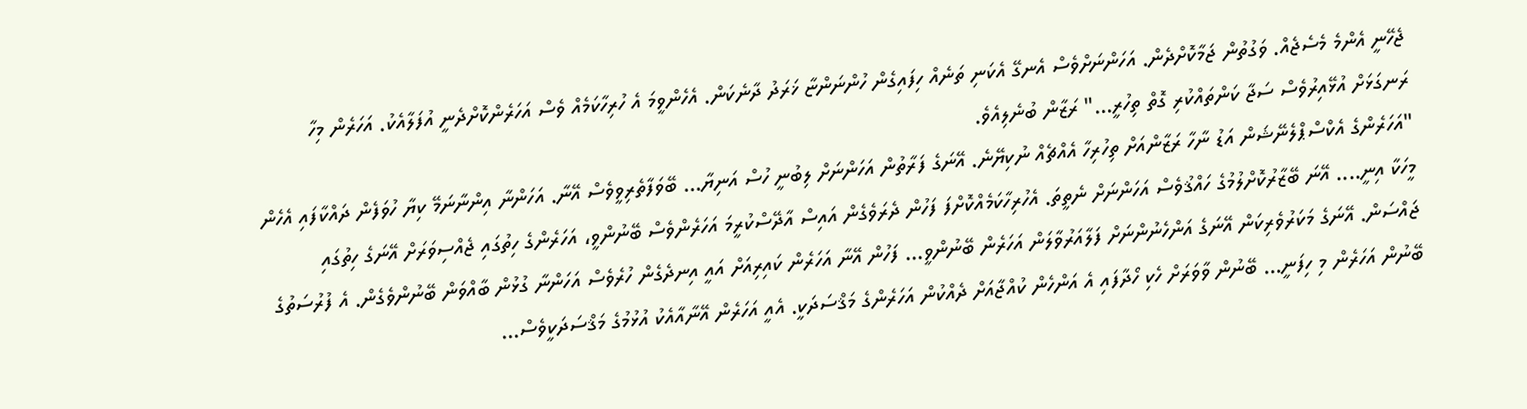ޖެހޭނީ އެންމެ މެސެޖެއް. ވަގުތުން ޖަމާކޮށްދެން. އަހަންނަށްވެސް އެނގޭ އެކަނި ތަނެއް ހިފައިގެން ހުންނަންޏާ ޚަރަދު ދާނެކަން. އެހެންވީމަ އެ ހުރިހާކަމެއް ވެސް އަހަރެންކޮށްދެނީ އުފަލާއެކު. އަހަރެން މިހާ ރަނގަޅަށް އުޅޭއިރުވެސް ސަޖާ ކަންތައްކުރި ގޮތް ތިހުރީ…" ރަޒާން ބުނެލިއެވެ.
"އަހަރެންގެ އެކްސްޕްލެނޭޝަން އަޑު ނާހާ ރަޒާންއަށް ތިހުރިހާ އެއްޗެއް ނުކިޔޭނެ. އޭނަގެ ފަރާތުން އަހަންނަށް ލިބުނީ ހުސް އަނިޔާ… ބޭވަފާތެރިވީވެސް އޭނާ. އަހަންނާ އިންނާނަމޭ ކިޔާ ހުވަފެން ދައްކާފައި އެހެން މީހަކާ އިނީ.... އޭނަ ބޭޒާރުކޮށްލުމުގެ ހައްޤުވެސް އަހަންނަށް ނެތީތަ. އެހުރިހާކަމެއްކޮށްފަ ފަހުން ދެރަވެގެން އައިސް އާދޭސްކުރީމަ އަހަރެންވެސް ބޭނުންވީ، އަހަރެންގެ ހިތުގައި ޖެއްސިވަރަށް އޭނަގެ ހިތުގައި ޖައްސަން. އޭނަގެ މަކަރުވެރިކަން އޭނަގެ އަންހެނުންނަށް ފަލާއަރުވާލަން އަހަރެން ބޭނުންވީ… ފަހުން އޭނާ އަހަރެން ކައިރިއަށް އައީ އިނދެގެން ހުރެވެސް އަހަންނާ ގުޅުން ބާއްވަން ބޭނުންވެގެން. އެ ފުރުސަތުގެ ބޭނުން އަހަރެން މި ހިފަނީ… ބޭނުން ވާވަރަށް ހެކި ހޯދާފައި އެ އަންހެން ކުއްޖާއަށް ދެއްކުން އަހަރެންގެ މަޤްސަދަކީ. އެއީ އަހަރެން އޭނާއާއެކު އުޅުމުގެ މަޤްސަދަކީވެސް…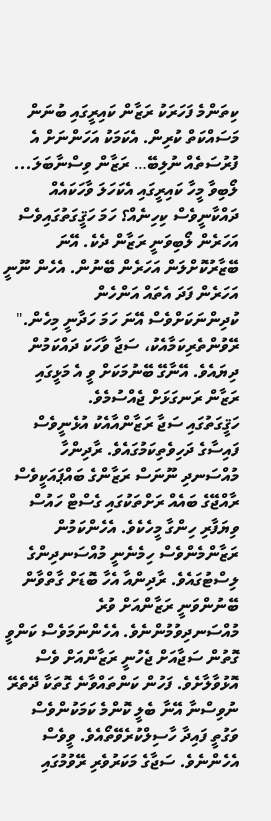ކިތަންމެ ފަހަރަކު ރަޒާން ކައިރީގައި ބުނަން މަސައްކަތް ކުރިން. އެކަމަކު އަހަންނަށް އެ ފުރުސަތެއް ނުލިބޭ… ރަޒާން ވިސްނާބަލަ... ލޯބިވާ މީހާ ކައިރީގައި އެކަހަލަ ވާހަކައެއް ދައްކާނީވެސް ކިހިނެއް؟ ހަމަ ހަޤީގަތުގައިވެސް އަހަރެން ލޯބިވަނީ ރަޒާން ދެކެ. އޭނަ ބޭޒާރުކޮށްލަން އަހަރެން ބޭނުން. އެހެން ނޫނީ އަހަރެން ފަދަ އެތައް އަންހެން ކުދިންނަކަށްވެސް އޭނަ ހަމަ ހަދާނީ މިހެން." ރޭވުންތެރިކަމާއެކު، ސަޖާ ވާހަކަ ދައްކަމުން ދިޔައެވެ. އޭނާގޭ ބޭނުމަކަށް ވީ އެ މަޅީގައި ރަޒާން ރަނގަޅަށް ޖެއްސުމެވެ.
ހަޤީގަތުގައި ސަޖާ ރަޒާންއާއެކު އުޅެނީވެސް ފައިސާގެ ދަހިވެތިކަމުގައެވެ. ރާދިންހާ މުއްސަނދި ނޫނަސް ރަޒާންގެ ބައްޕައަކީވެސް ރާއްޖޭގެ ބައެއް ރަށްތަކުގައި ގެސްޓް ހައުސް ވިޔަފާރި ހިންގާ މީހެކެވެ. އެހެންކަމުން ރަޒާންމެންވެސް ހިމެނެނީ މުއްސަނދިންގެ ލިސްޓުގައެވެ. ރާދިންއާ އެހާ ބޮޑަށް ގާތްވާން ބޭނުންވަނީ ރަޒާންއަށް ވުރެ މުއްސަނދިވުމުންނެވެ. އެހެންނަމަވެސް ކަންވީ ގޮތުން ސަޖާއަށް ޖެހުނީ ރަޒާންއަށް ވެސް އޮޅުވާލާށެވެ. ފަހުން ކަންތައްވާނެ ގޮތަކާ ދޭތެރޭ ނުވިސްނާ އޭނާ ބެލީ ކޮންމެ ކަމަކުންވެސް ވަގުތީ ފައިދާ ހާސިލްކުރެވޭތޯއެވެ. ވީވެސް އެހެންނެވެ. ސަޖާގެ މަކަރުވެރި ރޭވުމުގައި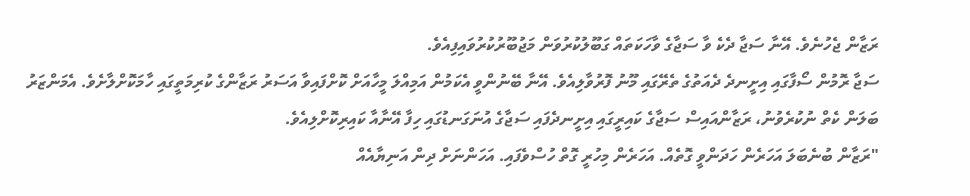ރަޒާން ޖެހުނެވެ. އޭނާ ސަޖާ ދެކެ ވާ ސަޖާގެ ވާހަކަތައް ގަބޫލުކުރުވަން މަޖުބޫރުކުރުވައިފިއެވެ.
ސަޖާ ރޮމުން ސޯފާގައި އިށީނދެ ދެއަތުގެ ތެރޭގައި މޫނު ފޮރުވާލިއެވެ. އޭނާ ބޭނުންވީ އެކަމުން އަމިއްލަ މީހާއަށް ކޮށްފައިވާ އަސަރު ރަޒާންގެ ކުރިމަތީގައި ހާމަކޮށްލާށެވެ. އެމަންޒަރު ބަލަން ކެތް ނުކުރެވުނު، ރަޒާންއައިސް ސަޖާގެ ކައިރީގައި އިށީނދެފައި ސަޖާގެ އުނަގަނޑުގައި ހިފާ އޭނާއާ ކައިރިކޮށްލިއެވެ.
"ރަޒާން ބުނެބަލަ އަހަރެން ހަދަންވީ ގޮތެއް. އަހަރެން މިހުރީ ގޮތް ހުސްވެފައި. އަހަންނަށް ދިން އަނިޔާއެއް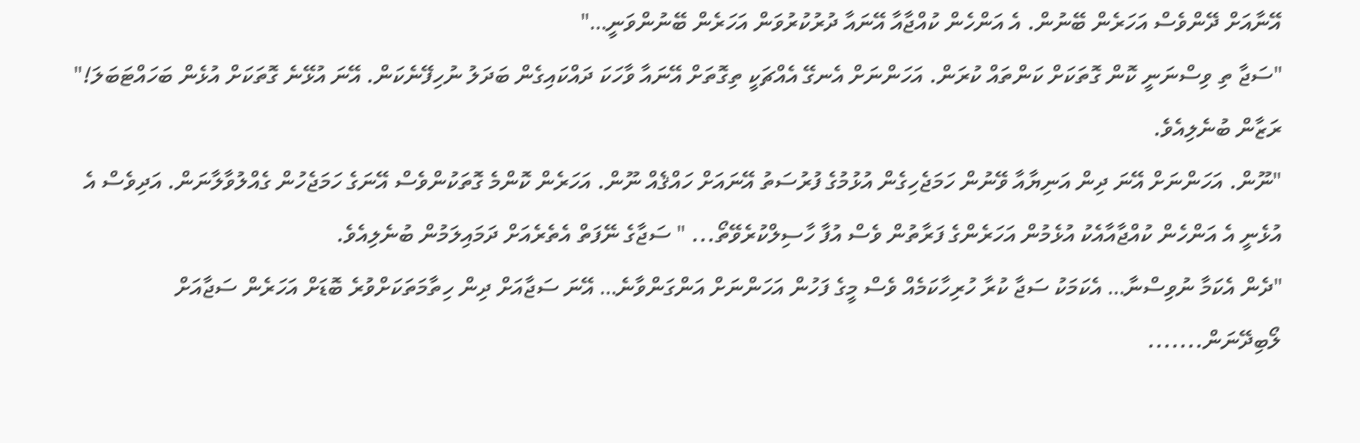އޭނާއަށް ދޭންވެސް އަހަރެން ބޭނުން. އެ އަންހެން ކުއްޖާއާ އޭނައާ ދުރުކުރުވަން އަހަރެން ބޭނުންވަނީ…"
"ސަޖާ ތި ވިސްނަނީ ކޮން ގޮތަކަށް ކަންތައް ކުރަން. އަހަންނަށް އެނގޭ އެއްޗަކީ ތިގޮތަށް އޭނައާ ވާހަކަ ދައްކައިގެން ބަދަލު ނުހިފޭނެކަން. އޭނަ އުޅޭނެ ގޮތަކަށް އުޅެން ބަހައްޓަބަލަ!" ރަޒާން ބުނެލިއެވެ.
"ނޫން. އަހަންނަށް އޭނަ ދިން އަނިޔާއާ ވޭނުން ހަމަޖެހިގެން އުޅުމުގެ ފުރުސަތު އޭނައަށް ހައްޤެއް ނޫން. އަހަރެން ކޮންމެ ގޮތަކުންވެސް އޭނަގެ ހަމަޖެހުން ގެއްލުވާލާނަން. އަދިވެސް އެ އުޅެނީ އެ އަންހެން ކުއްޖާއާއެކު އުޅެމުން އަހަރެންގެ ފަރާތުން ވެސް އުފާ ހާސިލްކުރެވޭތޯ... " ސަޖާގެ ނޭފަތް އެތެރެއަށް ދަމައިލަމުން ބުނެލިއެވެ.
"ދެން އެކަމާ ނުވިސްނާ… އެކަމަކު ސަޖާ ކުރާ ހުރިހާކަމެއް ވެސް މީގެ ފަހުން އަހަންނަށް އަންގަންވާނެ… އޭނަ ސަޖާއަށް ދިން ހިތާމަތަކަށްވުރެ ބޮޑަށް އަހަރެން ސަޖާއަށް ލޯބިދޭނަން.......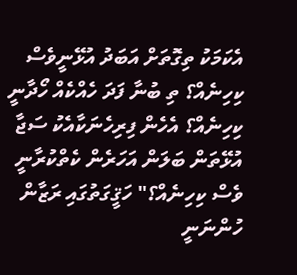އެކަމަކު ތިގޮތަށް އަބަދު އުޅޭނީވެސް ކިހިނެއް؟ ތި ބުނާ ފަދަ ހެއްކެއް ހޯދާނީ ކިހިނެއް؟ އެހެން ފިރިހެނަކާއެކު ސަޖާ އުޅޭތަން ބަލަން އަހަރެން ކެތްކުރާނީ ވެސް ކިހިނެއް؟" ހަޤީގަތުގައި ރަޒާން ހުންނަނީ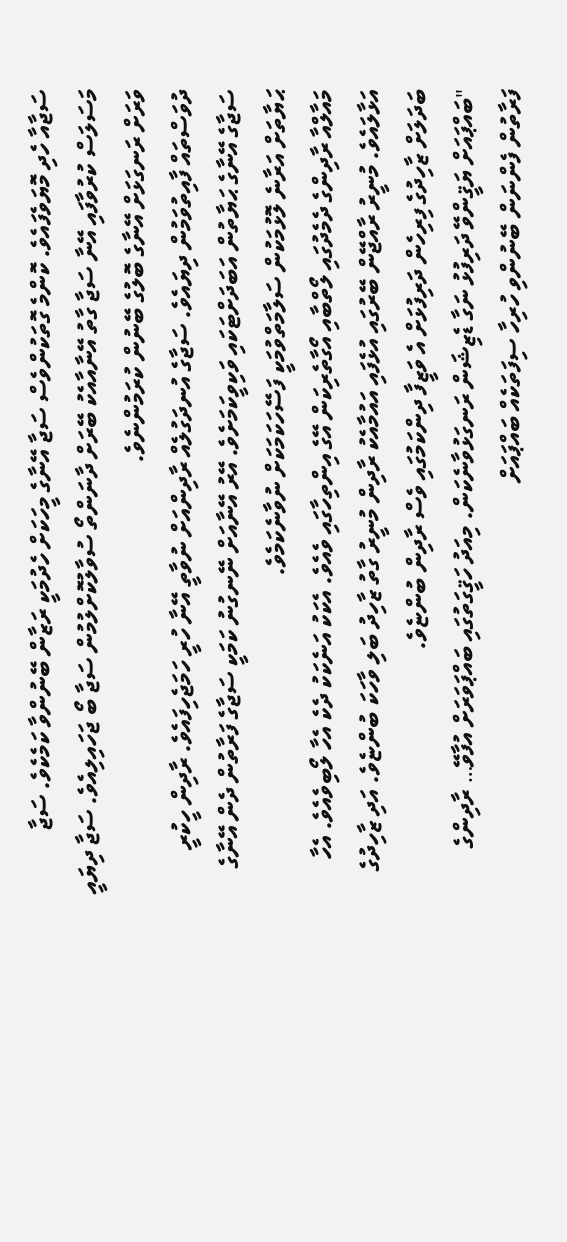ސަޖާއާ ހެދި މޮޔަވެފައެވެ. ކޮންމެ ގޮތަކުންވެސް ސަޖާ އޭނާގެ މީހަކަށް ހެދުމަކީ ރަޒާން ބޭނުންވާ ކަމެކެވެ. ސަޖާ މަސަލަސް ކުރުވާފައި އޭނާ ސަޖާ ގާތު އޭނާއާއެކު ބޭރަށް ދާނަންތޯ ސުވާލުކޮށްލުމުން ސަޖާ ބޯ ޖަހައިލިއެވެ. ސަޖާ ދިޔައީ ވަރަށް ރަނގަޅަށް އޭނާގެ ބޮލުގެ ބޭނުން ކުރަމުންނެވެ.
ދުވަސްތައް ފާއިތުވަމުން ދިޔައެވެ. ސަޖާގެ އުނދަގުލެއް ރާދިންއަށް ނުވާތީ އޭނާ ހުރީ ހަމަޖެހިފައެވެ. ރާދިން ހީކުރީ ސަޖާގެ އޭނާގެ ޙަޔާތުން އަބަދަށްޓަކައި ވަކިވީކަމަށެވެ. އޭރު އޭނާއަށް ނޭނގުނު ކަމަކީ ސަޖާގެ ފަރާތުން ދެން އޭނާގެ ޙަޔާތަށް އަރާނެ ލޮޅުމަކުން ސަލާމަތްވުމަކީ ފަސޭހަކަމަކަށް ނުވާނެކަމެވެ.
މައާލްއާ ރާދިންގެ ދެމެދުގައި ލޯތްބާއި އޯގާތެރިކަން އޭގެ އިންތިހާގައި ވެއެވެ. އެކަކު އަނެކަކު ދެކެ އެހާ ލޯބިވެއެވެ. އެހާ އަޅާލައެވެ. މުނީރު ރާއްޖޭން ބޭރުގައި އުޅެފައި އައުމާއެކު ރާދިން މުނީރު ގާތު ޒާހިދު ބަލި ވާހަކަ ބުންޏެވެ. އަދި ޒާހިދުގެ ބަދަލަށް ޒާހިދުގެ ފިރިހެން ދަރިފުޅަށް އެ ވަޒީފާ ދިންކަމުގައި ވެސް ރާދިން ބުންޏެވެ.
"ބައްޕައަށް ޔަޤީންވޭ ދަރިފުޅު ނަގާ ޑެޒިޝަން ރަނގަޅުވާނެކަން. މިއަދު ހަޤީގަތުގައި ބައްޕަވަރަށް އުފާވޭ… ރާދިންގެ ފަރާތުން ފެންނަން ބޭނުންވި ހުރިހާ ސިފަތަކެއް ބައްޕައަށް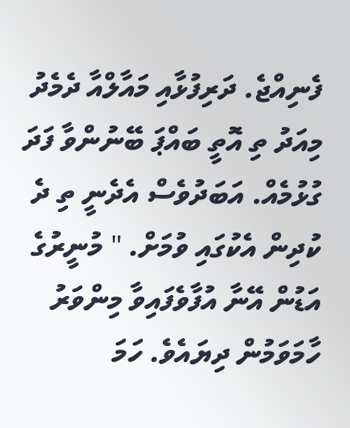ފެނިއްޖެ. ދަރިފުޅާއި މައާލްއާ ދެމެދު މިއަދު ތި އޮތީ ބައްޕަ ބޭނުންވާ ފަދަ ގުޅުމެއް. އަބަދުވެސް އެދެނީ ތި ދެ ކުދިން އެކުގައި ވުމަށް. " މުނީރުގެ އަޑުން އޭނާ އުފާވެފައިވާ މިންވަރު ހާމަވަމުން ދިޔައެވެ. ހަމަ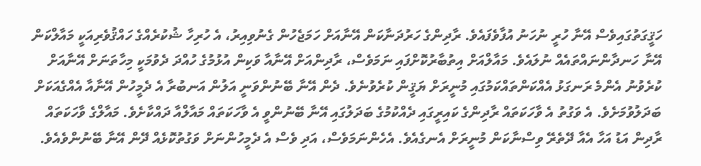ހަޤީގަތުގައިވެސް އޭނާ ހުރީ ނުހަނު އުފާވެފައެވެ. ރާދިންގެ ހަރުދަނާކަން އޭނާއަށް ހަމަޖެހުން ގެނުވިއިރު، އެ ހުރިހާ ޝުކުރެއްގެ ހައްޤުވެރިއަކީ މައާލްކަން އޭނާ ހަނދާންނައްތައެއް ނުލައެވެ. މައާލްއަށް އިތުބާރުކޮށްފައި ނަމަވެސް، ރާދިންއަށް އޭނާއާ ވަކިން އުޅުމުގެ ހުއްދަ ދެވުމަކީ މިހާތަނަށް އޭނާއަށް ކުރެވުނު އެންމެ ރަނގަޅު އެއްކަންތައްކަމުގައި މުނީރަށް ޔަޤީން ކުރެވުނެވެ. ދެން އޭނާ ބޭނުންވަނީ އަލުން އަނބުރާ އެ ދެމީހުން އޭނާއާ އެއްގެއަކަށް ބަދަލުވުމަށެވެ. އެ ވަގުތު އެ ވާހަކަތައް ރާދިންގެ ކައިރީގައި ދެއްކުމުގެ ބަދަލުގައި އޭނާ ބޭނުންވީ އެ ވާހަކަތައް މައާލްއާ ދައްކާށެވެ. މައާލްގެ ވާހަކަތައް ރާދިން އަޑު އަހާ އެއާ ދޭތެރޭ ވިސްނާކަން މުނީރަށް އެނގެއެވެ. އެހެންނަމަވެސް، އަދި ވެސް އެ ދެމީހުންނަށް ވަގުތުކޮޅެއް ދޭން އޭނާ ބޭނުންވެއެވެ.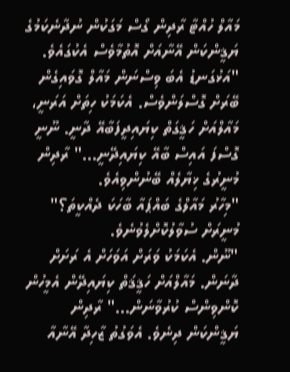މައާލް ހުއްޓާ ރާދިން ގޯސް މަގަކުން ނުދާނެކަމުގެ ޔަޤީންކަން އޭނާއަށް އޮތުމާވެސް އެކުގައެވެ.
"އަޅުގަނޑު އެބަ ވިސްނަން މައާލް ގޮވައިގެން ބޭރަށް ގޮސްލަންވެސް. އެކަމަކު ހިތަށް އަރަނީ، މައާލްއަށް ހަޤީގަތް ކިޔައިދީފަބާއޭ ދާނީ. ނޫނީ ގޮސްފަ އައިސް ބާއޭ ކިޔައިދޭނީ…" ރާދިން މުނީރުގެ ޚިޔާލެއް ބޭނުންވިއެވެ.
"މިހާރު މައާލްގެ ބައްޕައާ ބާހަކަ ދެއްކީތަ؟" މުނީރަށް ސުވާލުކޮށްލެވުނެވެ.
"ނޫން. އެކަމަކު ވަރަށް އަވަހަށް އެ ރަށަށް ދާނަން. މައާލްއަށް ހަޤީޤަތް ކިޔައިދޭން އެމީހުން ކޮންވިންސް ކުރުވާނަން…" ރާދިން ޔަޤީންކަން ދިނެވެ. އެވަގުތު ޒާހިދާ އޭނާއާ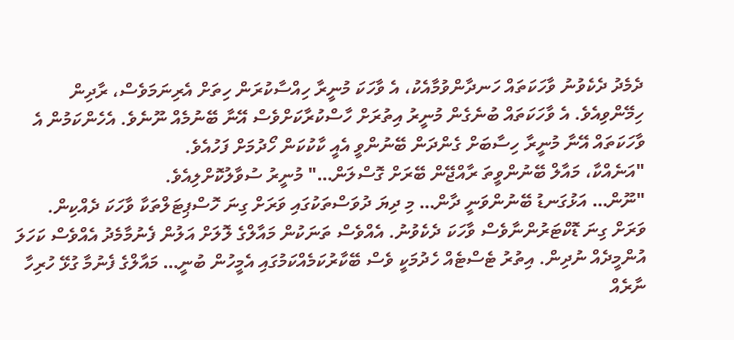ދެމެދު ދެކެވުނު ވާހަކަތައް ހަނދާންވުމާއެކު، އެ ވާހަކަ މުނީރާ ހިއްސާކުރަން ހިތަށް އެރިނަމަވެސް، ރާދިން ހިމޭންވިއެވެ. އެ ވާހަކަތައް ބުނެގެން މުނީރު އިތުރަށް ހާސްކުރާކަށްވެސް އޭނާ ބޭނުމެއް ނޫނެވެ. އެހެންކަމުން އެ ވާހަކަތައް އޭނާ މުނީރާ ހިސާބަށް ގެންދަން ބޭނުންވީ އެއީ ކާކުކަން ހޯދުމަށް ފަހުއެވެ.
"އަނެއްކާ، މައާލް ބޭނުންވީތަ ރާއްޖޭން ބޭރަށް ގޮސްލަން…" މުނީރު ސުވާލުކޮށްލިއެވެ.
"ނޫން… އަޅުގަނޑު ބޭނުންވަނީ ދާން… މި ދިޔަ ދުވަސްތަކުގައި ވަރަށް ގިނަ ހޮސްޕިޓަލްތަކާ ވާހަކަ ދެއްކިން. ވަރަށް ގިނަ ޑޮކްޓަރުންނާވެސް ވާހަކަ ދެކެވުނު. އެއްވެސް ތަނަކުން މައާލްގެ ލޮލަށް އަލުން ފެނުމާމެދު އެއްވެސް ކަހަލަ އުންމީދެއް ނުދިން. އިތުރު ޓެސްޓެއް ހެދުމަކީ ވެސް ބޭކާރުކަމެއްކަމުގައި އެމީހުން ބުނީ… މައާލްގެ ފެނުމާ ގުޅޭ ހުރިހާ ނާރެއް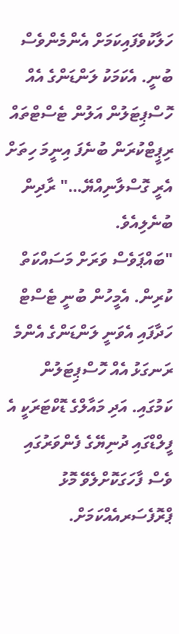ހަލާކުވެފައިކަމަށް އެންމެންވެސް ބުނީ. އެކަމަކު ލަންޑަންގެ އެއް ހޮސްޕިޓަލުން އަލުން ޓެސްޓްތައް ރިޕީޓްކުރަން ބުނެފަ އިނީމަ ހިތަށް އެރީ ގޮސްލާނިއްޔޭ…" ރާދިން ބުނެލިއެވެ.
"ބައްޕަވެސް ވަރަށް މަސައްކަތް ކުރިން. އެމީހުން ބުނީ ޓެސްޓް ހަދާފައި އެވަނީ ލަންޑަންގެ އެންމެ ރަނގަޅު އެއް ހޮސްޕިޓަލުން ކަމުގައި. އަދި މައާލްގެ ޑޮކްޓަރަކީ އެ ފީލްޑްގައި ދުނިޔޭގެ ފެންވަރުގައި ވެސް ފާހަގަކޮށްލެވޭ މޮޅު ޕްރޮފެސަރއެއްކަމަށް.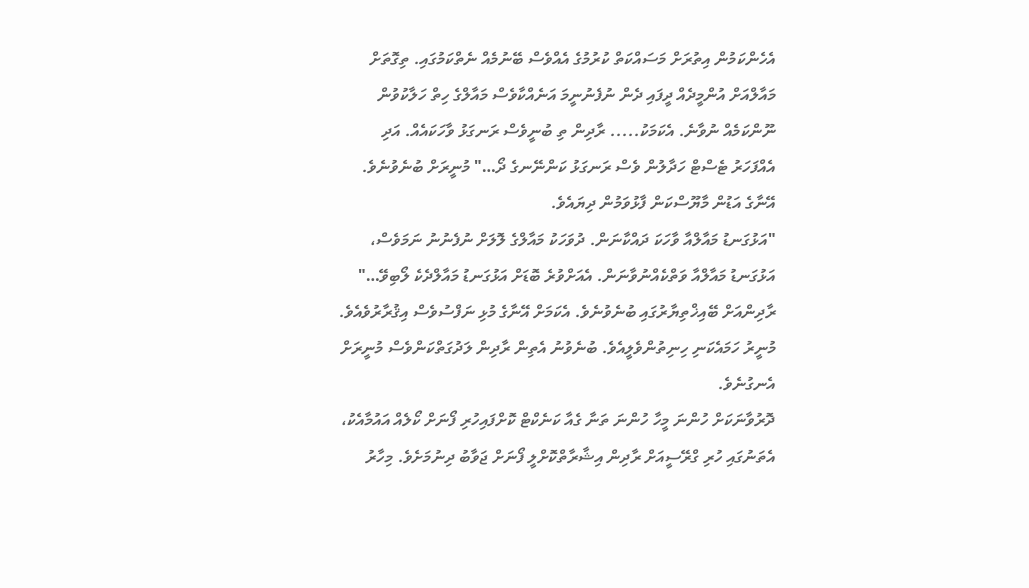އެހެންކަމުން އިތުރަށް މަސައްކަތް ކުރުމުގެ އެއްވެސް ބޭނުމެއް ނެތްކަމުގައި. ތިގޮތަށް މައާލްއަށް އުންމީދެއް ދީފައި ދެން ނުފެނުނީމަ އަނެއްކާވެސް މައާލްގެ ހިތް ހަލާކުވުން ނޫންކަމެއް ނުވާނެ. އެކަމަކު..... ރާދިން ތި ބުނީވެސް ރަނގަޅު ވާހަކައެއް. އަދި އެއްފަހަރު ޓެސްޓް ހަދާލުން ވެސް ރަނގަޅު ކަންނޭނގެ ދޯ…" މުނީރަށް ބުނެވުނެވެ. އޭނާގެ އަޑުން މާޔޫސްކަން ފާޅުވަމުން ދިޔައެވެ.
"އަޅުގަނޑު މައާލްއާ ވާހަކަ ދައްކާނަން. ދުވަހަކު މައާލްގެ ލޮލަށް ނުފެނުނު ނަމަވެސް، އަޅުގަނޑު މައާލްއާ ވަތްކެއްނުވާނަން. އެއަށްވުރެ ބޮޑަށް އަޅުގަނޑު މައާލްދެކެ ލޯބިވޭ…" ރާދިންއަށް ބޭއިޚްތިޔާރުގައި ބުނެވުނެވެ. އެކަމަށް އޭނާގެ މުޅި ނަފްސުވެސް އިޤުރާރުވެއެވެ. މުނީރު ހަމައެކަނި ހިނިތުންވެލީއެވެ. ބުނެވުނު އެތިން ރާދިން ލަދުގަތްކަންވެސް މުނީރަށް އެނގުނެވެ.
ދޮރުވާނަކަށް ހުންނަ މީހާ ހުންނަ ތަނާ ގެއާ ކަނެކްޓް ކޮށްފައިހުރި ފޯނަށް ކޯލެއް އައުމާއެކު، އެތަނުގައި ހުރި ގްރޭސީއަށް ރާދިން އިޝާރާތްކޮށްލީ ފޯނަށް ޖަވާބު ދިނުމަށެވެ. މިހާރު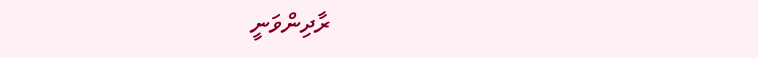ރާދިންވަނީ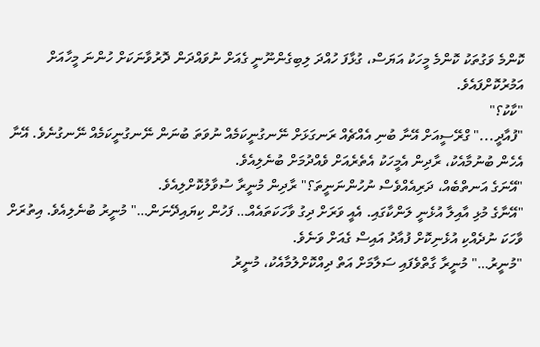ކޮންމެ ވަގުތަކު ކޮންމެ މީހަކު އަޔަސް، ގުޅާފަ ހުއްދަ ލިބިގެންނޫނީ ގެއަށް ނުވައްދަން ދޮރުވާނަކަށް ހުންނަ މީހާއަށް އަމުރުކޮށްފައެވެ.
"ކާކު؟"
"ފުއާދީ..." ގްރޭސީއަށް އޭނާ ބުނި އެއްޗެއް ރަނގަޅަށް ނޭނގުނީކަމެއް ނުވަތަ ބުނަން ނޭނގުނީކަމެއް ނޭނގުނެވެ. އޭނާ އެހެން ބުނުމާއެކު، ރާދިން އެމީހަކު އެތެރެއަށް ވެއްދުމަށް ބުނެލިއެވެ.
"އޭނަގެ އަނތްބެއް، ދަރިއެއްވެސް ނުހުންނަނީތަ؟" ރާދިން މުނީރާ ސުވާލުކޮށްލިއެވެ.
"އޭނާގެ މުޅި އާއިލާ އުޅެނީ ލަންކާގައި. އެއީ ވަރަށް ދިގު ވާހަކަތައެއް… ފަހުން ކިޔައިދޭނަން…" މުނީރު ބުނެލިއެވެ. އިތުރަށް ވާހަކަ ނުދެއްކި އުޅެނިކޮށް ފުއާދު އައިސް ގެއަށް ވަނެވެ.
"މުނީރު…" މުނީރާ ގާތްވެފައި ސަލާމަށް އަތް ދިއްކޮށްލުމާއެކު، މުނީރު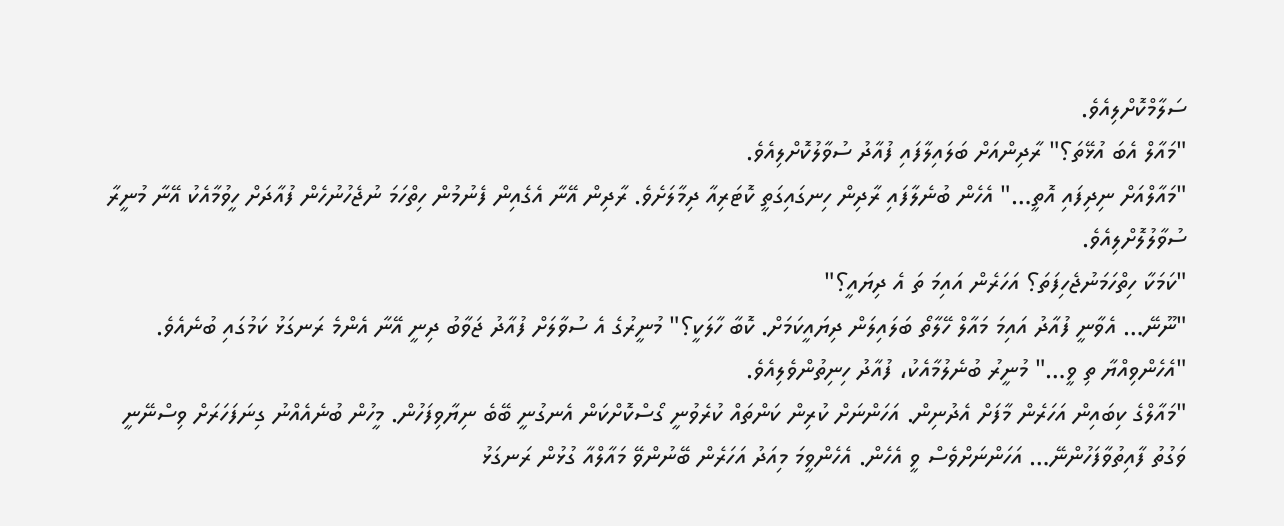ސަލާމްކޮށްލިއެވެ.
"މައާލް އެބަ އުޅޭތަ؟" ރާދިންއަށް ބަލައިލާފައި ފުއާދު ސުވާލުކޮށްލިއެވެ.
"މައާލްއަށް ނިދިފައި އޮތީ…" އެހެން ބުނެލާފައި ރާދިން ހިނގައިގަތީ ކޮޓަރިއާ ދިމާލަށެވެ. ރާދިން އޭނާ އެގެއިން ފެނުމުން ހިތްހަމަ ނުޖެހުނުހެން ފުއާދަށް ހީވުމާއެކު އޭނާ މުނީރާ ސުވާލުލޮށްލިއެވެ.
"ކަމަކާ ހިތްހަމަނުޖެހިފަތަ؟ އަހަރެން އައިމަ ތަ އެ ދިޔައީ؟"
"ނޫނޭ… އެވާނީ ފުއާދު އައިމަ މައާލް ހޭލާތޯ ބަލައިލަން ދިޔައީކަމަށް. ކޮބާ ހާލަކީ؟" މުނީރުގެ އެ ސުވާލަށް ފުއާދު ޖަވާބު ދިނީ އޭނާ އެންމެ ރަނގަޅު ކަމުގައި ބުނެއެވެ.
"އެހެންވިއްޔާ ތި ވީ…" މުނީރު ބުނެލުމާއެކު، ފުއާދު ހިނިތުންވެލިއެވެ.
"މައާލްގެ ކިބައިން އަހަރެން މާފަށް އެދުނިން. އަހަންނަށް ކުރިން ކަންތައް ކުރެވުނީ ގޯސްކޮށްކަން އެނގުނީ ބޭބެ ނިޔާވިފަހުން. މީހުން ބުނެއެއްނު ގިނަފަހަރަށް ވިސްނޭނީ ވަގުތު ފާއިތުވާފަހުންނޭ… އަހަންނަށްވެސް ވީ އެހެން. އެހެންވީމަ މިއަދު އަހަރެން ބޭނުންވޭ މައާލްއާ ގުޅުން ރަނގަޅު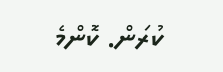ކުރަން. ކޮންމެ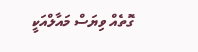ގޮތެއް ވިޔަސް މައާލްއަކީ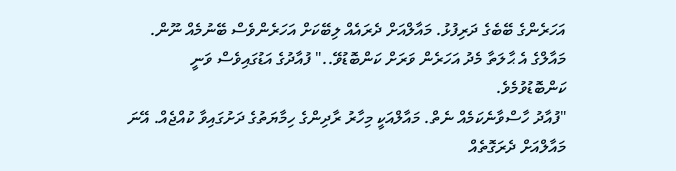އަހަރެންގެ ބޭބެގެ ދަރިފުޅު. މައާލްއަށް ދެރައެއް ލިބޭކަށް އަހަރެންވެސް ބޭނުމެއް ނޫން. މައާލްގެ އެ ޙާލަތާ މެދު އަހަރެން ވަރަށް ކަންބޮޑުވޭ.." ފުއާދުގެ އަޑުގައިވެސް ވަނީ ކަންބޮޑުވުމެވެ.
"ފުއާދު ހާސްވާނެކަމެއް ނެތް. މައާލްއަކީ މިހާރު ރާދިންގެ ހިމާޔަތުގެ ދަށުގައިވާ ކުއްޖެއް. އޭނަ މައާލްއަށް ދެރަގޮތެއް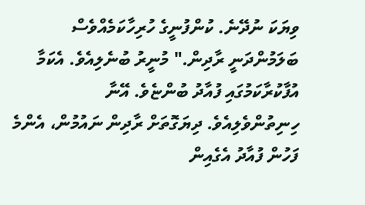ވިޔަކަ ނުދޭނެ. ކުންފުނީގެ ހުރިހާކަމެއްވެސް ބަލަމުންދަނީ ރާދިން." މުނީރު ބުނެލިއެވެ. އެކަމާ އުފާކުރާކަމުގައި ފުއާދު ބުންޏެވެ. އޭނާ ހިނިތުންވެލިއެވެ. ދިޔަގޮތަށް ރާދިން ނައުމުން، އެންމެ ފަހުން ފުއާދު އެގެއިން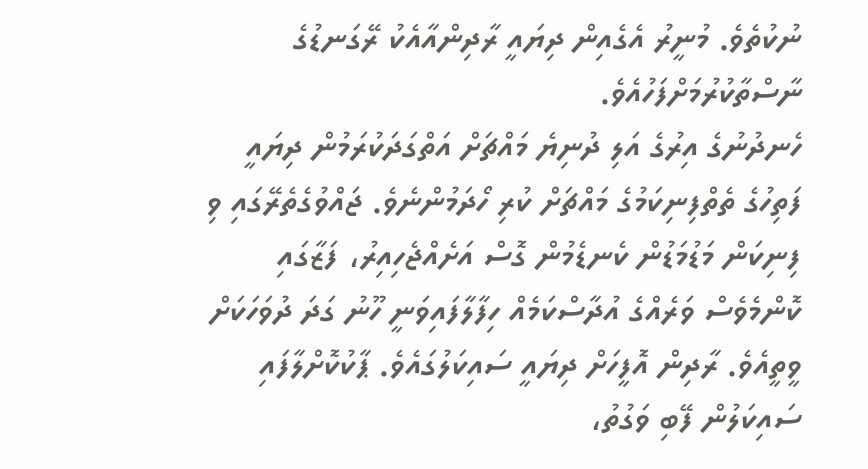ނުކުތެވެ. މުނީރު އެގެއިން ދިޔައީ ރާދިންއާއެކު ރޭގަނޑުގެ ނާސްތާކުރުމަށްފަހުއެވެ.
ހެނދުނުގެ އިރުގެ އަލި ދުނިޔެ މައްޗަށް އަތްގަދަކުރަމުން ދިޔައީ ފަތިހުގެ ތެތްފިނިކަމުގެ މައްޗަށް ކުރި ހޯދަމުންނެވެ. ޖައްވުގެތެރޭގައި ވި ފިނިކަން މަޑުމަޑުން ކެނޑެމުން ގޮސް އަށެއްޖެހިއިރު، ފަޒާގައި ކޮންމެވެސް ވަރެއްގެ އުދާސްކަމެއް ހިފާލާފައިވަނީ ހޫނު ގަދަ ދުވަހަކަށް ވީތީއެވެ. ރާދިން އޮފީހަށް ދިޔައީ ސައިކަލުގައެވެ. ޕާކުކޮށްލާފައި ސައިކަލުން ފޭބި ވަގުތު،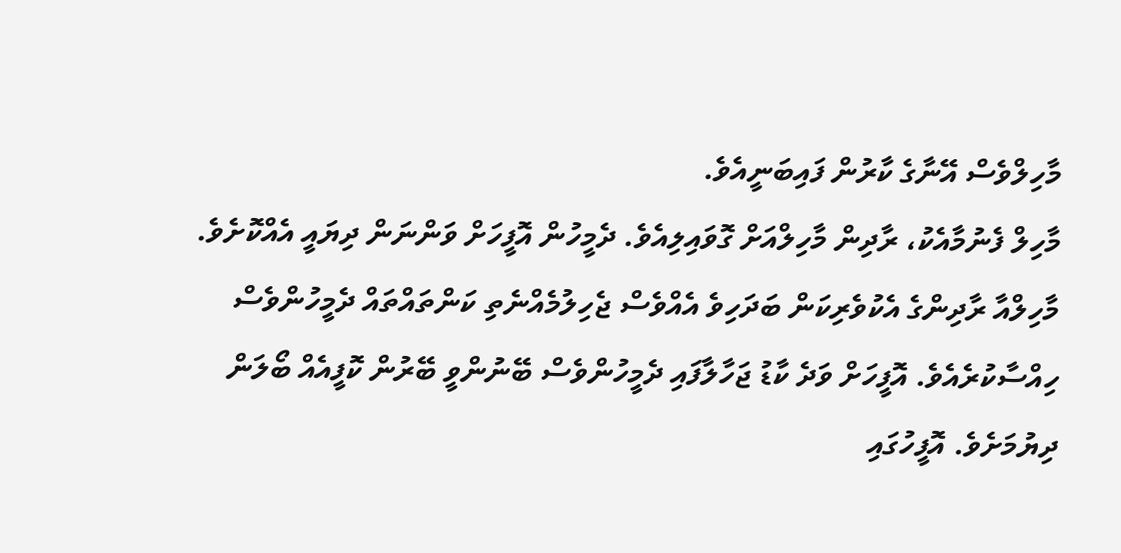މާހިލްވެސް އޭނާގެ ކާރުން ފައިބަނީއެވެ.
މާހިލް ފެނުމާއެކު، ރާދިން މާހިލްއަށް ގޮވައިލިއެވެ. ދެމީހުން އޮފީހަށް ވަންނަން ދިޔައީ އެއްކޮށެވެ. މާހިލްއާ ރާދިންގެ އެކުވެރިކަން ބަދަހިވެ އެއްވެސް ޖެހިލުމެއްނެތި ކަންތައްތައް ދެމީހުންވެސް ހިއްސާކުރެއެވެ. އޮފީހަށް ވަދެ ކާޑު ޖަހާލާފައި ދެމީހުންވެސް ބޭނުންވީ ބޭރުން ކޮފީއެއް ބޯލަން ދިޔުމަށެވެ. އޮފީހުގައި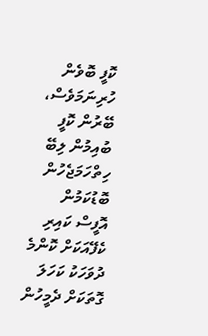ކޮފީ ބޮވެން ހުރިނަމަވެސް، ބޭރުން ކޮފީ ބުއިމުން ލިބޭ ހިތްހަމަޖެހުން ބޮޑުކަމުން އޮފީސް ކައިރި ކެފޭއަކަށް ކޮންމެ ދުވަހަކު ކަހަލަ ގޮތަކަށް ދެމީހުން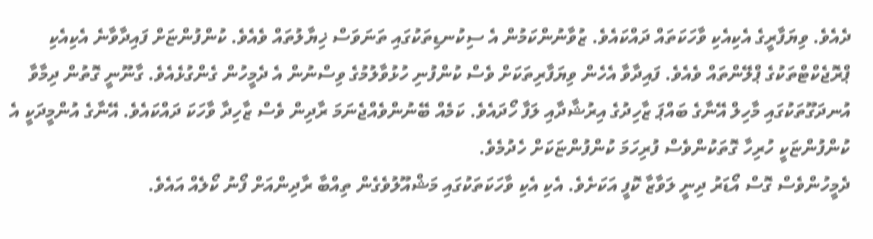ދެއެވެ. ވިޔަފާރީގެ އެކިއެކި ވާހަކަތައް ދައްކައެވެ. ޒުވާނުންކަމުން އެ ސިކުނޑިތަކުގައި ތަނަވަސް ޚިޔާލުތައް ވެއެވެ. ކުންފުންޏަށް ފައިދާވާނެ އެކިއެކި ޕްރޮޖެކްޓްތަކުގެ ޕްލޭންތައް ވެއެވެ. ފައިދާވާ އެހެން ވިޔަފާރިތަކަށް ވެސް ކުންފުނި ހުޅުވާލުމުގެ ވިސްނުން އެ ދެމީހުން ގެންގުޅެއެވެ. ގާނޫނީ ގޮތުން ދިމާވާ އުނދަގޫތަކުގައި މާހިލް އޭނާގެ ބައްޕަ ޒާހިދުގެ އިރުޝާދާއި ލަފާ ހޯދައެވެ. ކަމެއް ބޭނުންވެއްޖެނަމަ ރާދިން ވެސް ޒާހިދާ ވާހަކަ ދައްކައެވެ. އޭނާގެ އުންމީދަކީ އެ ކުންފުންޏަކީ ހުރިހާ ގޮތަކުންވެސް ފުރިހަމަ ކުންފުންޏަކަށް ހެދުމެވެ.
ދެމީހުންވެސް ގޮސް އޯޑަރު ދިނީ ލަވާޒާ ކޮފީ އަކަށެވެ. އެކި އެކި ވާހަކަތަކުގައި މަޝްއޫލުވެގެން ތިއްބާ ރާދިންއަށް ފޯނު ކޯލެއް އައެވެ.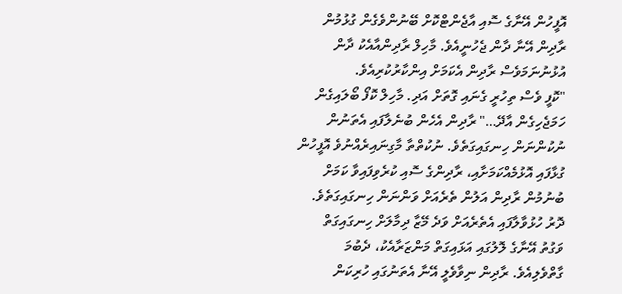އޮފީހުން އޭނާގެ ސޮއި އާޖެންޓްކޮށް ބޭނުންވެގެން ގުޅުމުން ރާދިން އޭނާ ދާން ޖެހުނީއެވެ. މާހިލް ރާދިންއާއެކު ދާން އުޅުނުނަމަވެސް ރާދިން އެކަމަށް އިންކާރުކުރިއެވެ.
"ކޮފީ ވެސް ތިހުރީ ގެނައި ގޮތަށް އަދި. މާހިލް ކޮފޯ ބޯލައިގެން ހަމަޖެހިގެން އާދޭ…" ރާދިން އެހެން ބުނެލާފައި އެތަނުން ނުކުންނަން ހިނގައިގަތެވެ. ނުކުތްތާ މާގިނައިރެއްނުވެ އޮފީހުން ގުޅާފައި އޮޅުމެއްކަމަށާއި، ރާދިންގެ ސޮއި ކުރެވިފައިވާ ކަމަށް ބުނުމުން ރާދިން އަލުން ތެރެއަށް ވަންނަން ހިނގައިގަތެވެ. ދޮރު ހުޅުވާލާފައި އެތެރެއަށް ވަދެ މޭޒާ ދިމާލަށް ހިނގައިގަތް ވަގުތު އޭނާގެ ލޮލުގައި އަޅައިގަތް މަންޒަރާއެކު، ދެބުމަ ގާތްވެލިއެވެ. ރާދިން ނިވާވެލީ އޭނާ އެތަނުގައި ހުރިކަން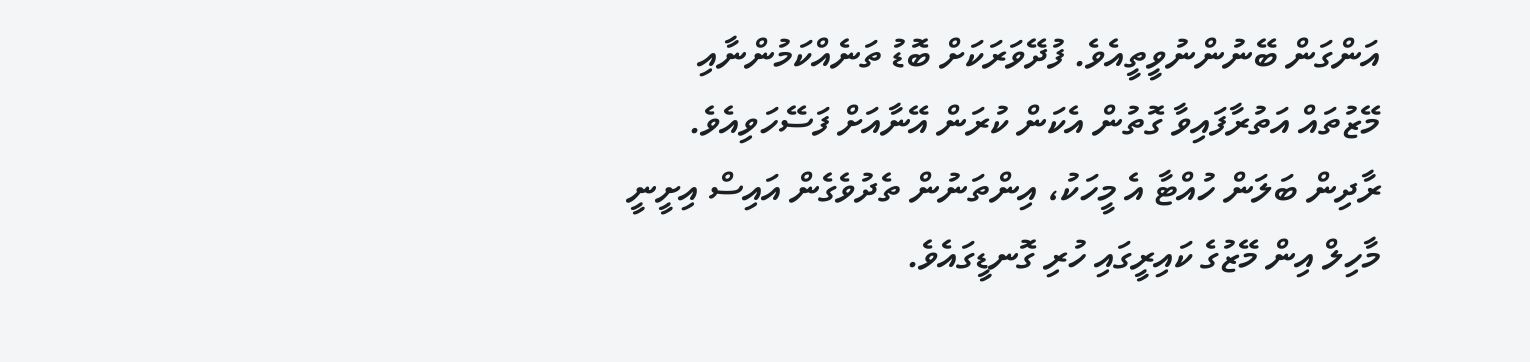އަންގަން ބޭނުންނުވީތީއެވެ. ފުދޭވަރަކަށް ބޮޑު ތަނެއްކަމުންނާއި މޭޒުތައް އަތުރާފައިވާ ގޮތުން އެކަން ކުރަން އޭނާއަށް ފަސޭހަވިއެވެ.
ރާދިން ބަލަން ހުއްޓާ އެ މީހަކު، އިންތަނުން ތެދުވެގެން އައިސް އިށީނީ މާހިލް އިން މޭޒުގެ ކައިރީގައި ހުރި ގޮނޑީގައެވެ.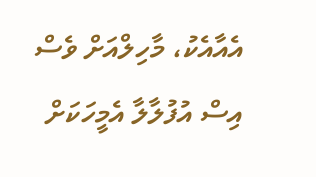އެއާއެކު، މާހިލްއަށް ވެސް އިސް އުފުލާލާ އެމީހަކަށް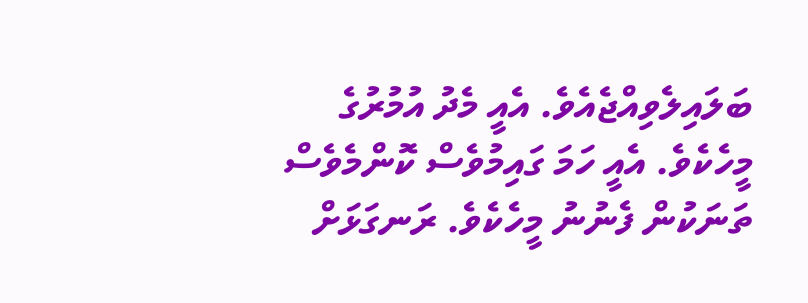ބަލައިލެވިއްޖެއެވެ. އެއީ މެދު އުމުރުގެ މީހެކެވެ. އެއީ ހަމަ ގައިމުވެސް ކޮންމެވެސް ތަނަކުން ފެނުނު މީހެކެވެ. ރަނގަޅަށް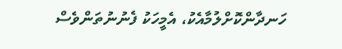ހަނދާންކޮށްލުމާއެކު، އެމީހަކު ފެނުނުތަންވެސް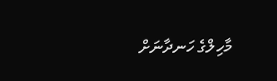މާހިލްގެ ހަނދާނަށް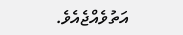އަތުވެއްޖެއެވެ.